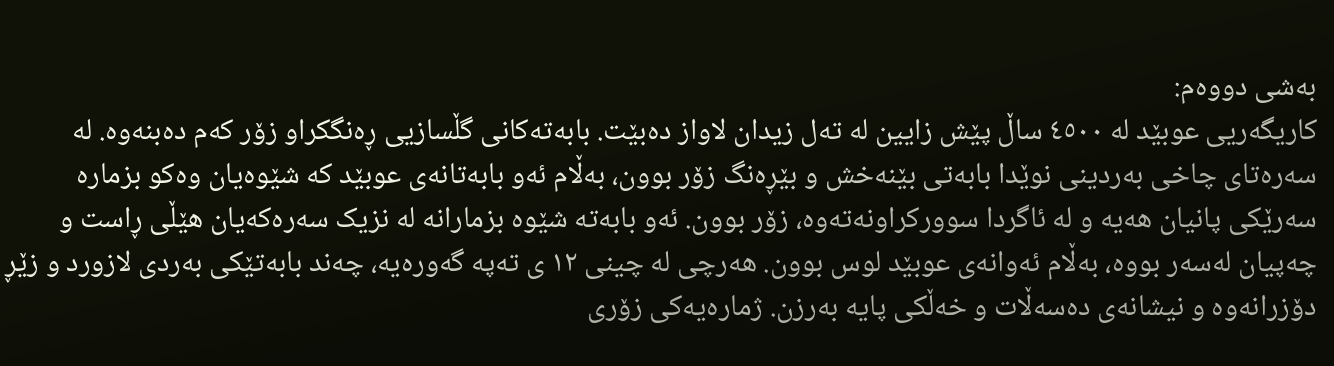بەشی دووەم:
کاریگەریی عوبێد لە ٤٥٠٠ ساڵ پێش زایین لە تەل زیدان لاواز دەبێت. بابەتەکانی گڵسازیی ڕەنگکراو زۆر کەم دەبنەوە. لە سەرەتای چاخی بەردینی نوێدا بابەتی بێنەخش و بێڕەنگ زۆر بوون، بەڵام ئەو بابەتانەی عوبێد کە شێوەیان وەکو بزمارە سەرێکی پانیان هەیە و لە ئاگردا سوورکراونەتەوە، زۆر بوون. ئەو بابەتە شێوە بزمارانە لە نزیک سەرەکەیان هێڵی ڕاست و چەپیان لەسەر بووە، بەڵام ئەوانەی عوبێد لوس بوون. هەرچی لە چینی ١٢ ی تەپە گەورەیە، چەند بابەتێکی بەردی لازورد و زێڕ دۆزرانەوە و نیشانەی دەسەڵات و خەڵکی پایە بەرزن. ژمارەیەکی زۆری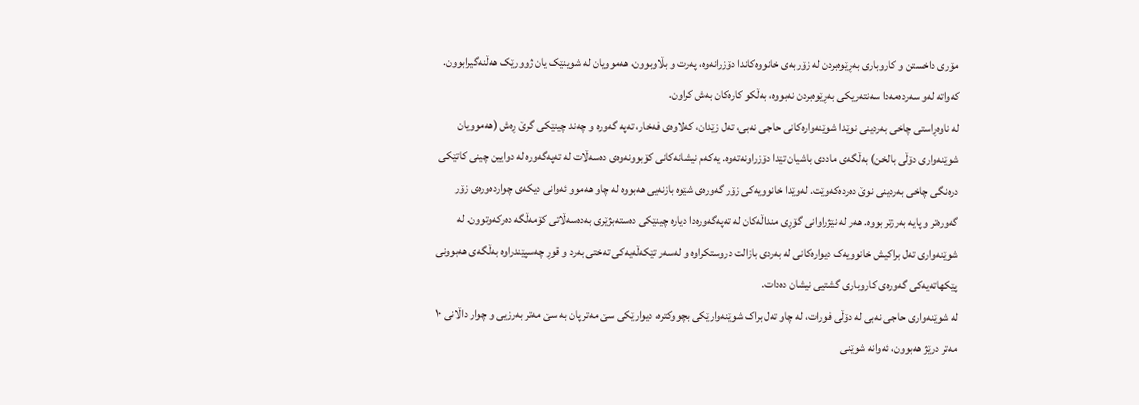مۆری داخستن و کاروباری بەڕێوەبردن لە زۆربەی خانووەکاندا دۆزرانەوە، پەرت و بڵاوبوون، هەموویان لە شوینێک یان ژوورێک هەڵنەگیرابوون. کەواتە لەو سەردەمەدا سەنتەریکی بەڕێوەبردن نەبووە، بەڵکو کارەکان بەش کراون.
لە ناوەڕاستی چاخی بەردینی نوێدا شوێنەوارەکانی حاجی نەبی، تەل زێدان، کەلاوەی فەخار، تەپە گەورە و چەند چینێکی گرێ ڕەش (هەموویان شوێنەواری دۆڵی بالخن) بەڵگەی ماددی باشیان تێدا دۆزراونەتەوە. یەکەم نیشانەکانی کۆبوونەوەی دەسەڵات لە تەپەگەورە لە دوایین چینی کاتێکی درەنگی چاخی بەردینی نوێ دەردەکەوێت. لەوێدا خانوویەکی زۆر گەورەی شێوە بازنەیی هەبووە لە چاو هەموو ئەوانی دیکەی چواردەورەی زۆر گەورەتر و پایە بەرزتر بووە. هەر لە نێژراوانی گۆڕی منداڵەکان لە تەپەگەورەدا دیارە چینێکی دەستەبژێری بەدەسەڵاتی کۆمەڵگە دەرکەوتوون. لە شوێنەواری تەل براکیش خانوویەک دیوارەکانی لە بەردی بازالت دروستکراوە و لەسەر تێکەڵەیەکی تەختی بەرد و قوڕ چەسپێندراوە بەڵگەی هەبوونی پێکهاتەیەکی گەورەی کاروباری گشتیی نیشان دەدات.
لە شوێنەواری حاجی نەبی لە دۆڵی فورات، لە چاو تەل براک شوێنەوارێکی بچووکترە، دیوارێکی سێ مەتر پان بە سێ مەتر بەرزیی و چوار داڵانی ١٠ مەتر درێژ هەبوون، ئەوانە شوێنی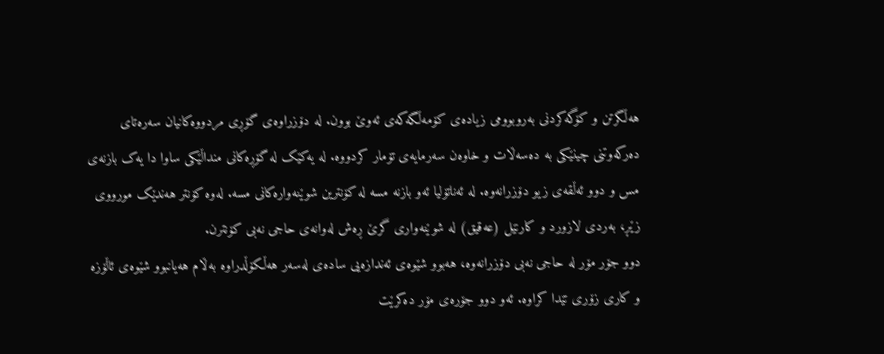هەڵگرتن و کۆگەکردنی بەروبوومی زیادەی کۆمەڵگەکەی ئەوێ بوون. لە دۆزراوەی گۆڕی مردووەکانیان سەرەتای دەرکەوتنی چینێکی بە دەسەڵات و خاوەن سەرمایەی تۆمار کردووە. لە یەکێک لە گۆڕەکانی منداڵێکی ساوا دا یەک بازنەی مس و دوو ئەڵقەی زیو دۆزرانەوە. لە ئەناتۆلیا ئەو بازنە مسە لە کۆنترین شوێنەوارەکانی مسە. لەوە کۆنتر هەندێک مورووی زێڕ، بەردی لازورد و کارنێل (عەقیق) لە شوێنەواری گرێ ڕەش لەوانەی حاجی نەبی کۆنترن.
دوو جۆر مۆر لە حاجی نەبی دۆزرانەوە، هەبوو شێوەی ئەندازەیی سادەی لەسەر هەڵکۆڵدراوە بەڵام هەیانبوو شێوەی ئاڵۆزە و کاری زۆری تێدا کراوە. ئەو دوو جۆرەی مۆر دەکرێت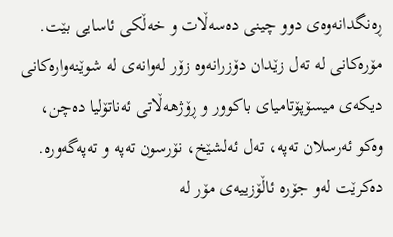ڕەنگدانەوەی دوو چینی دەسەڵات و خەڵکی ئاسایی بێت. مۆرەکانی لە تەل زێدان دۆزرانەوە زۆر لەوانەی لە شوێنەوارەکانی دیکەی میسۆپۆتامیای باکوور و ڕۆژهەڵاتی ئەناتۆلیا دەچن، وەکو ئەرسلان تەپە، تەل ئەلشێخ، نۆرسون تەپە و تەپەگەورە. دەکرێت لەو جۆرە ئاڵۆزییەی مۆر لە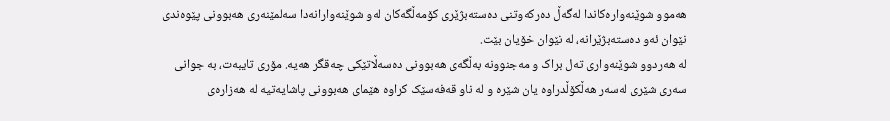هەموو شوێنەوارەکاندا لەگەڵ دەرکەوتنی دەستەبژێری کۆمەڵگەکان لەو شوێنەوارانەدا سەلمێنەری هەبوونی پێوەندی نێوان ئەو دەستەبژێرانە، لە نێوان خۆیان بێت.
لە هەردوو شوێنەواری تەل براک و مەجنوونە بەڵگەی هەبوونی دەسەڵاتێکی چەقگر هەیە. مۆری تایبەت، بە جوانی سەری شێری لەسەر هەڵکۆڵدراوە یان شێرە و لە ناو قەفەسێک کراوە هێمای هەبوونی پاشایەتیە لە هەزارەی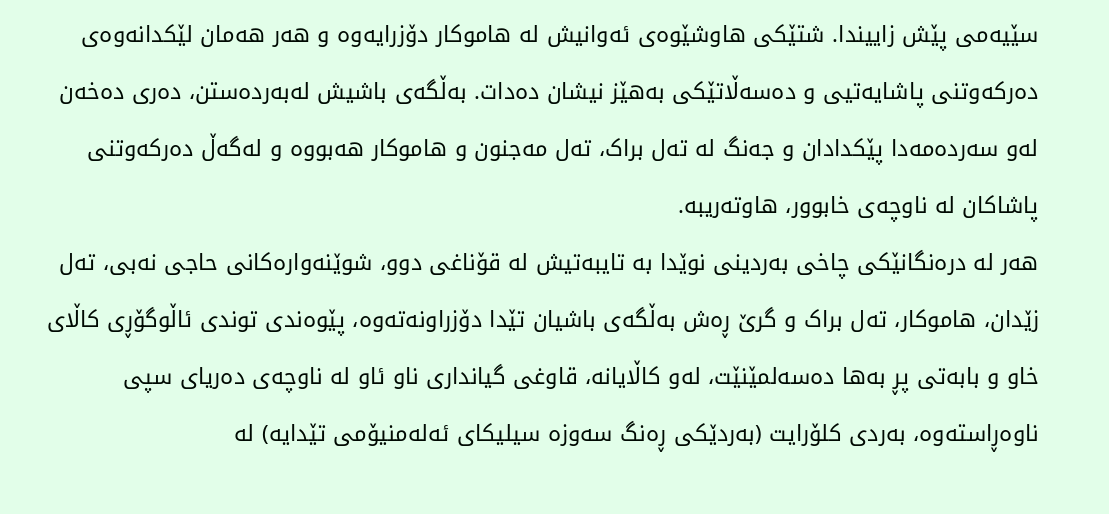سێیەمی پێش زاییندا. شتێكی هاوشێوەی ئەوانیش لە هاموکار دۆزرایەوە و هەر هەمان لێکدانەوەی دەرکەوتنی پاشایەتیی و دەسەڵاتێکی بەهێز نیشان دەدات. بەڵگەی باشیش لەبەردەستن، دەری دەخەن لەو سەردەمەدا پێکدادان و جەنگ لە تەل براک، تەل مەجنون و هاموکار هەبووە و لەگەڵ دەرکەوتنی پاشاکان لە ناوچەی خابوور، هاوتەریبە.
هەر لە درەنگانێکی چاخی بەردینی نوێدا بە تایبەتیش لە قۆناغی دوو، شوێنەوارەکانی حاجی نەبی، تەل زێدان، هاموکار، تەل براک و گرێ ڕەش بەڵگەی باشیان تێدا دۆزراونەتەوە، پێوەندی توندی ئاڵوگۆڕی کاڵای خاو و بابەتی پڕ بەها دەسەلمێنێت، لەو کاڵایانە، قاوغی گیانداری ناو ئاو لە ناوچەی دەریای سپی ناوەڕاستەوە، بەردی کلۆرایت (بەردێکی ڕەنگ سەوزە سیلیکای ئەلەمنیۆمی تێدایە) لە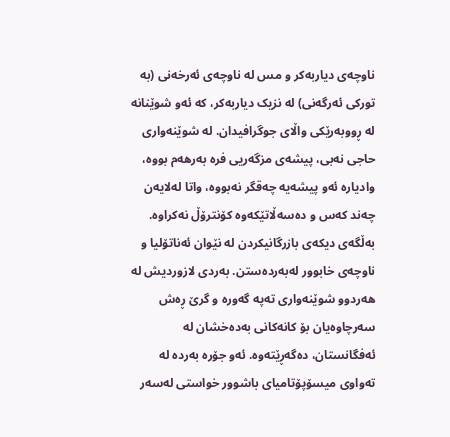ناوچەی دیاربەکر و مس لە ناوچەی ئەرخەنی (بە تورکی ئەرگەنی) لە نزیک دیاربەکر، کە ئەو شوێنانە لە ڕووبەرێکی واڵای جوگرافیدان. لە شوێنەواری حاجی نەبی، پیشەی مزگەریی فرە بەرهەم بووە، وادیارە ئەو پیشەیە چەقگر نەبووە، واتا لەلایەن چەند کەس و دەسەڵاتێکەوە کۆنترۆڵ نەکراوە. بەڵگەی دیکەی بازرگانیکردن لە نێوان ئەناتۆلیا و ناوچەی خابوور لەبەردەستن. بەردی لازوردیش لە هەردوو شوێنەواری تەپە گەورە و گرێ ڕەش سەرچاوەیان بۆ کانەکانی بەدەخشان لە ئەفگانستان، دەگەڕێتەوە. ئەو جۆرە بەردە لە تەواوی میسۆپۆتامیای باشوور خواستی لەسەر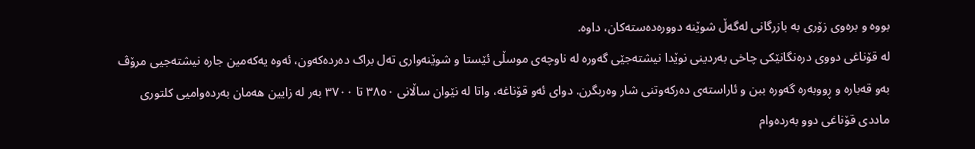بووە و برەوی زۆری بە بازرگانی لەگەڵ شوێنە دوورەدەستەکان، داوە.
لە قۆناغی دووی درەنگانێکی چاخی بەردینی نوێدا نیشتەجێی گەورە لە ناوچەی موسڵی ئێستا و شوێنەواری تەل براک دەردەکەون، ئەوە یەکەمین جارە نیشتەجیی مرۆڤ بەو قەبارە و ڕووبەرە گەورە ببن و ئاراستەی دەرکەوتنی شار وەربگرن. دوای ئەو قۆناغە، واتا لە نێوان ساڵانی ٣٨٥٠ تا ٣٧٠٠ بەر لە زایین هەمان بەردەوامیی کلتوری ماددی قۆناغی دوو بەردەوام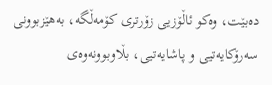دەبێت، وەکو ئاڵۆزیی زۆرتری کۆمەڵگە، بەهێزبوونی سەرۆکایەتیی و پاشایەتیی، بڵاوبوونەوەی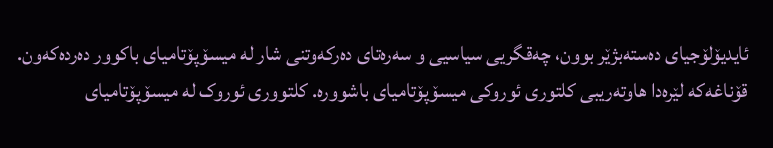ئایدیۆلۆجیای دەستەبژێر بوون، چەقگریی سیاسیی و سەرەتای دەرکەوتنی شار لە میسۆپۆتامیای باکوور دەردەکەون. قۆناغەکە لێرەدا هاوتەریبی کلتوری ئوروکی میسۆپۆتامیای باشوورە. کلتووری ئوروک لە میسۆپۆتامیای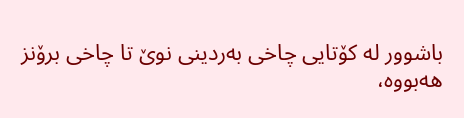باشوور لە کۆتایی چاخی بەردینی نوێ تا چاخی برۆنز هەبووە،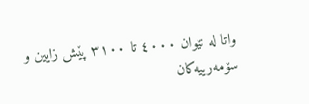واتا لە نێوان ٤٠٠٠ تا ٣١٠٠ پێش زایین و سۆمەرییەکان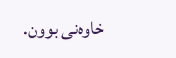خاوەنی بوون.